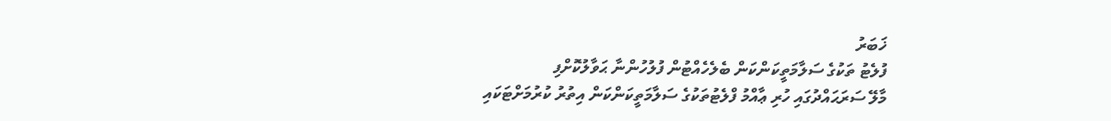ޚަބަރު
ފުލެޓު ތަކުގެ ސަލާމަތީކަންކަން ބެލެހެއްޓުން ފުލުހުންނާ ޙަވާލުކޮށްފި
މާލޭ ސަރަޙައްދުގައި ހުރި ޢާއްމު ފްލެޓުތަކުގެ ސަލާމަތީކަންކަން އިތުރު ކުރުމަށްޓަކައި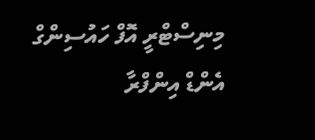މިނިސްޓްރީ އޮފް ހައުސިންގް އެންޑް އިންފްރާ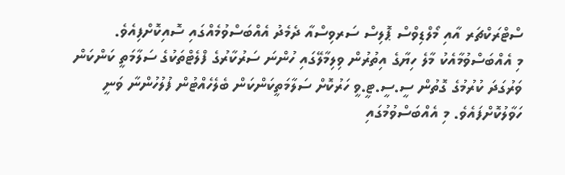ސްޓްރަކްޗަރ އާއި މޯލްޑިވްސް ޕޮލިސް ސަރވިސްއާ ދެމެދު އެއްބަސްވުމެއްގައި ސޮއިކޮށްފިއެވެ.
މި އެއްބަސްވުމާއެކު މާލެ ހިޔާގެ އިތުރުން ވިލިމާލޭގައި ހުންނަ ސަރުކާރުގެ ފްލެޓްތަކުގެ ސަލާމަތީ ކަންކަން ވަރުގަދަ ކުރުމުގެ ގޮތުން ސީ.ސީ.ޓީ.ވީ ހަރުކޮށް ސަލާމަތީކަންކަން ބެލެހެއްޓުން ފުލުހުންނާ ވަނީ ހަވާލުކޮށްފައެވެ. މި އެއްބަސްވުމުގައި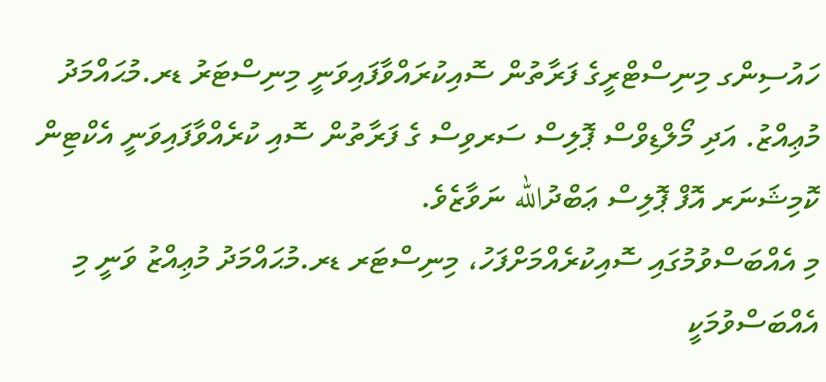ހައުސިންގ މިނިސްޓްރީގެ ފަރާތުން ސޮއިކުރައްވާފައިވަނީ މިނިސްޓަރު ޑރ.މުޙައްމަދު މުޢިއްޒު. އަދި މޯލްޑިވްސް ޕޮލިސް ސަރވިސް ގެ ފަރާތުން ސޮއި ކުރެއްވާފައިވަނީ އެކްޓިން ކޮމިޝަނަރ އޮފް ޕޮލިސް ޢަބްދުالله ނަވާޒެވެ.
މި އެއްބަސްވުމުގައި ސޮއިކުރެއްމަށްފަހު، މިނިސްޓަރ ޑރ.މުޙައްމަދު މުޢިއްޒު ވަނީ މި އެއްބަސްވުމަކީ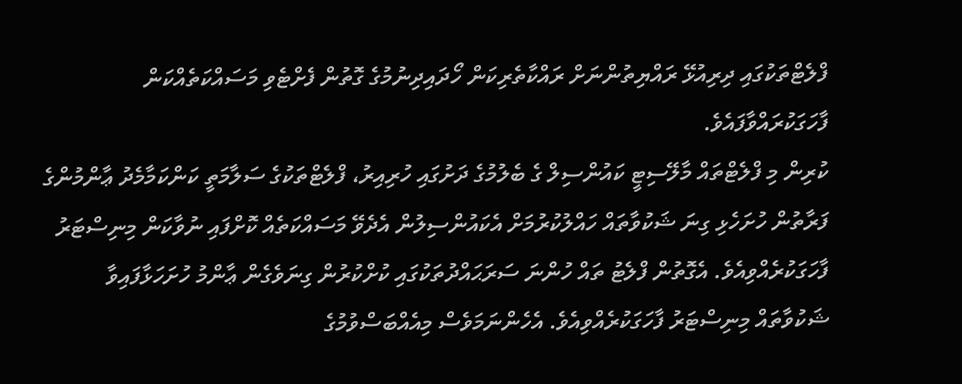ފްލެޓްތަކުގައި ދިރިއުޅޭ ރައްޔިތުންނަށް ރައްކާތެރިކަން ހޯދައިދިނުމުގެ ގޮތުން ފެށްޓެވި މަސައްކަތެއްކަން ފާހަގަކުރައްވާފައެވެ.
ކުރިން މި ފްލެޓްތައް މާލޭސިޓީ ކައުންސިލް ގެ ބެލުމުގެ ދަށުގައި ހުރިއިރު، ފްލެޓްތަކުގެ ސަލާމަތީ ކަންކަމާމެދު ޢާންމުންގެ ފަރާތުން ހުށަހެޅި ގިނަ ޝަކުވާތައް ހައްލުކުރުމަށް އެކައުންސިލުން އެދެވޭ މަސައްކަތެއް ކޮށްފައި ނުވާކަން މިނިސްޓަރު ފާހަގަކުރެއްވިއެވެ. އެގޮތުން ފްލެޓު ތައް ހުންނަ ސަރަޙައްދުތަކުގައި ކުށްކުރުން ގިނަވެގެން ޢާންމު ހުށަހަޅާފައިވާ ޝަކުވާތައް މިނިސްޓަރު ފާހަގަކުރެއްވިއެވެ. އެހެންނަމަވެސް މިއެއްބަސްވުމުގެ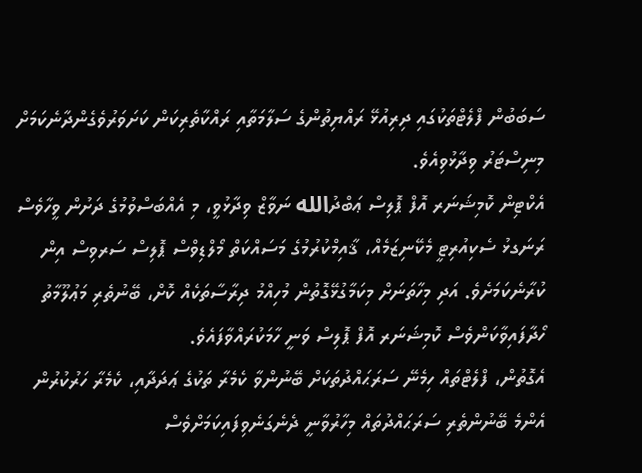ސަބަބުން ފްލެޓްތަކުގައި ދިރިއުޅޭ ރައްޔިތުންގެ ސަލާމަތާއި ރައްކާތެރިކަން ކަށަވަރުވެގެންދާނެކަމަށް މިނިސްޓަރު ވިދާޅުވިއެވެ.
އެކްޓިން ކޮމިޝަނަރ އޮފް ޕޮލިސް ޢަބްދުالله ނަވާޒް ވިދާޅުވީ، މި އެއްބަސްވުމުގެ ދަށުން ވީހާވެސް ރަނަގޅު ސެކިއުރިޓީ މެކޭނިޒަމެއް، ޤާއިމްކުރުމުގެ މަސައްކަތް މޯލްޑިވްސް ޕޮލިސް ސަރވިސް އިން ކުރާނެކަމަށެވެ. އަދި މިހާތަނަށް މިކަމާގުޅޭގޮތުން މުހިއްމު ދިރާސާތަކެއް ކޮށް، ބޭނުތެރި މަޢުލޫމާތު ހޯދާފައިވާކަންވެސް ކޮމިޝަނަރ އޮފް ޕޮލިސް ވަނީ ހާމަކުރައްވާފައެވެ.
އެގޮތުން، ފްލެޓްތައް ހިމެނޭ ސަރަޙައްދުތަކަށް ބޭނުންވާ ކެމެރާ ތަކުގެ ޢަދަދާއި، ކެމެރާ ހަރުކުރުން އެންމެ ބޭނުންތެރި ސަރަޙައްދުތައް މިހާރުވާނީ ދެނެގަނެވިފައިކަމަށްވެސް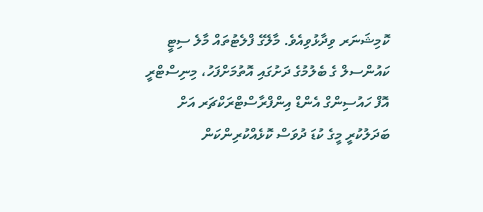ކޮމިޝަނަރ ވިދާޅުވިއެވެ. މާލޭގެ ފްލެޓުތައް މާލެ ސިޓީ ކައުންސލް ގެ ބެލުމުގެ ދަށުގައި އޮތުމަށްފަހު، މިނިސްޓްރީ އޮފް ހައުސިންގް އެންޑް އިންފްރާސްޓްރަކްޗަރ އަށް ބަދަލުކުރީ މީގެ ކުޑަ ދުވަސް ކޮޅެއްކުރިންކަން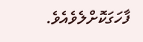ފާހަގަކޮށްލެވެއެވެ.